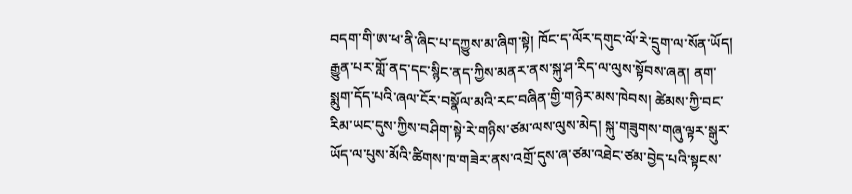བདག་གི་ཨ་ཕ་ནི་ཞིང་པ་དཀྱུས་མ་ཞིག་སྟེ། ཁོང་ད་ལོར་དགུང་ལོ་རེ་དྲུག་ལ་སོན་ཡོད། རྒྱུན་པར་གློ་ནད་དང་སྙིང་ནད་ཀྱིས་མནར་ནས་སྐུ་ཤ་རིད་ལ་ལུས་སྟོབས་ཞན། ནག་སྨུག་དོད་པའི་ཞལ་ངོར་བསྣོལ་མའི་རང་བཞིན་གྱི་གཉེར་མས་ཁེབས། ཚེམས་ཀྱི་བང་རིམ་ཡང་དུས་ཀྱིས་བཤིག་སྟེ་རེ་གཉིས་ཙམ་ལས་ལུས་མེད། སྐུ་གཟུགས་གཞུ་ལྟར་སྒུར་ཡོད་ལ་པུས་མོའི་ཚིགས་ཁ་གཟེར་ནས་འགྲོ་དུས་ཞ་ཙམ་འཐེང་ཙམ་བྱེད་པའི་སྟངས་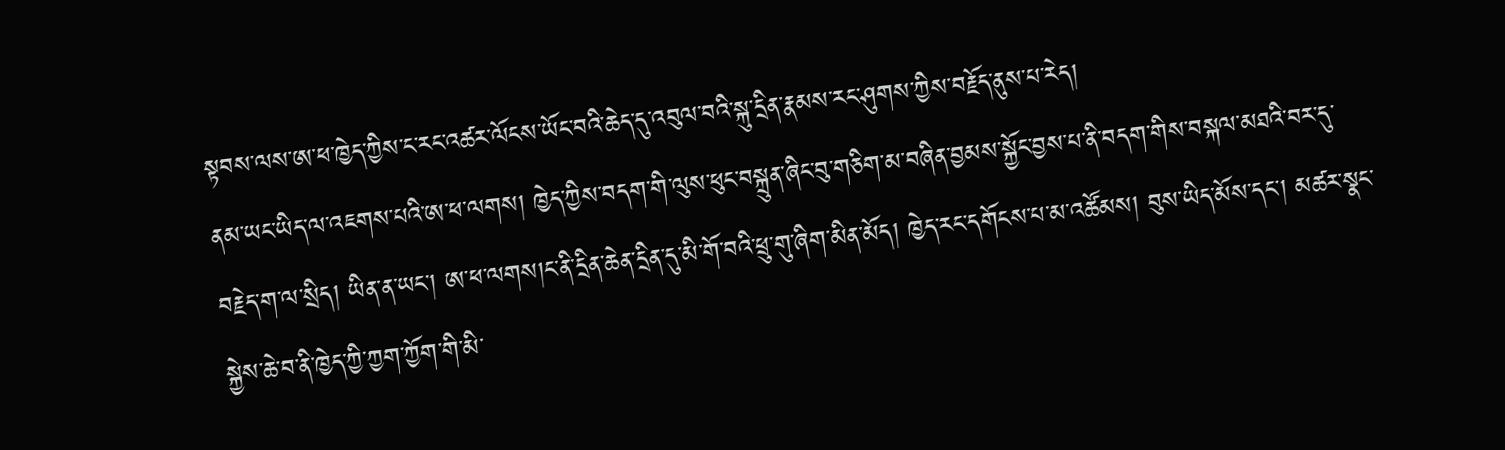སྟབས་ལས་ཨ་ཕ་ཁྱེད་ཀྱིས་ང་རང་འཚར་ལོངས་ཡོང་བའི་ཆེད་དུ་འབུལ་བའི་སྐུ་དྲིན་རྣམས་རང་ཤུགས་ཀྱིས་བརྗོད་ནུས་པ་རེད།
ནམ་ཡང་ཡིད་ལ་འཇགས་པའི་ཨ་ཕ་ལགས། ཁྱེད་ཀྱིས་བདག་གི་ལུས་ཕུང་བསྐྲུན་ཞིང་བུ་གཅིག་མ་བཞིན་བྱམས་སྐྱོང་བྱས་པ་ནི་བདག་གིས་བསྐལ་མཐའི་བར་དུ་བརྗེད་ག་ལ་སྲིད། ཡིན་ན་ཡང་། ཨ་ཕ་ལགས།ང་ནི་དྲིན་ཆེན་དྲིན་དུ་མི་གོ་བའི་ཕྲུ་གུ་ཞིག་མིན་མོད། ཁྱེད་རང་དགོངས་པ་མ་འཚོམས། བུས་ཡིད་མོས་དང་། མཚར་སྣང་སྐྱེས་ཆེ་བ་ནི་ཁྱེད་ཀྱི་ཀྱག་ཀྱོག་གི་མི་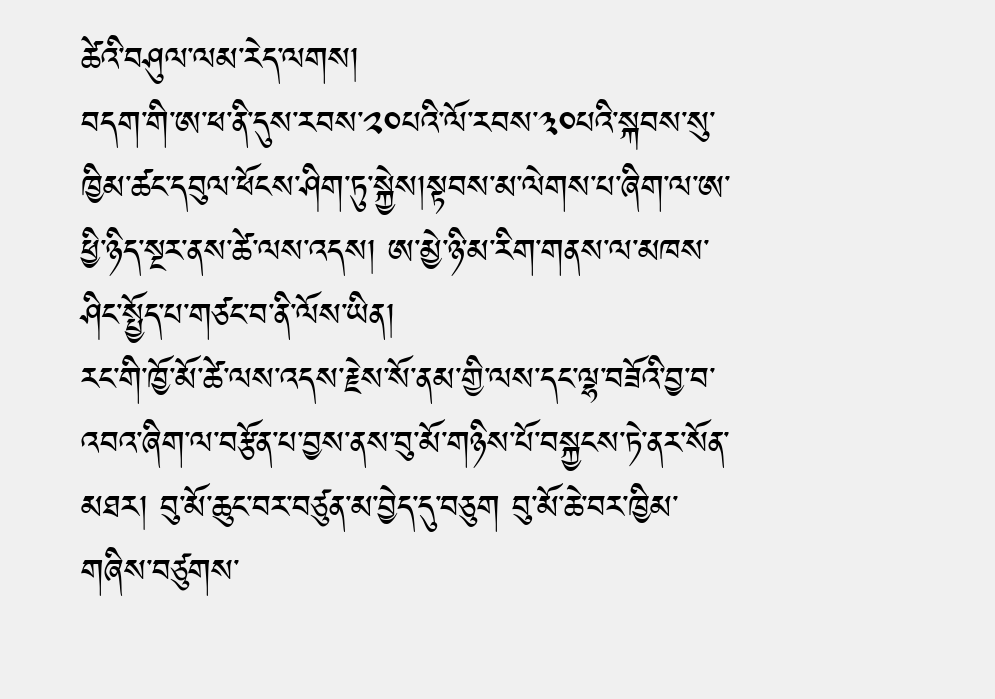ཚེའི་བཤུལ་ལམ་རེད་ལགས།
བདག་གི་ཨ་ཕ་ནི་དུས་རབས་༢༠པའི་ལོ་རབས་༣༠པའི་སྐབས་སུ་ཁྱིམ་ཚང་དབུལ་ཕོངས་ཤིག་ཏུ་སྐྱེས།སྟབས་མ་ལེགས་པ་ཞིག་ལ་ཨ་ཕྱི་ཉིད་སྔར་ནས་ཚེ་ལས་འདས། ཨ་མྱེ་ཉི་མ་རིག་གནས་ལ་མཁས་ཤིང་སྤྱོད་པ་གཙང་བ་ནི་ལོས་ཡིན།
རང་གི་ཁྱོ་མོ་ཚེ་ལས་འདས་རྗེས་སོ་ནམ་གྱི་ལས་དང་ལྷ་བཟོའི་བྱ་བ་འབའ་ཞིག་ལ་བརྩོན་པ་བྱས་ནས་བུ་མོ་གཉིས་པོ་བསྐྱངས་ཏེ་ནར་སོན་མཐར། བུ་མོ་ཆུང་བར་བཙུན་མ་བྱེད་དུ་བཅུག བུ་མོ་ཆེ་བར་ཁྱིམ་གཞིས་བཙུགས་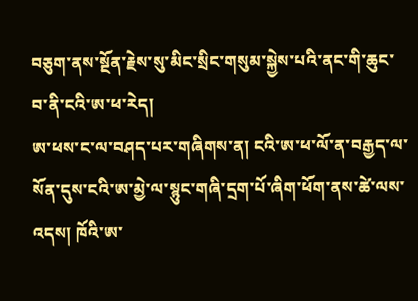བཅུག་ནས་སྔོན་རྗེས་སུ་མིང་སྲིང་གསུམ་སྐྱེས་པའི་ནང་གི་ཆུང་བ་ནི་ངའི་ཨ་ཕ་རེད།
ཨ་ཕས་ང་ལ་བཤད་པར་གཞིགས་ན། ངའི་ཨ་ཕ་ལོ་ན་བརྒྱད་ལ་སོན་དུས་ངའི་ཨ་མྱེ་ལ་སྙུང་གཞི་དྲག་པོ་ཞིག་ཕོག་ནས་ཚེ་ལས་འདས། ཁོའི་ཨ་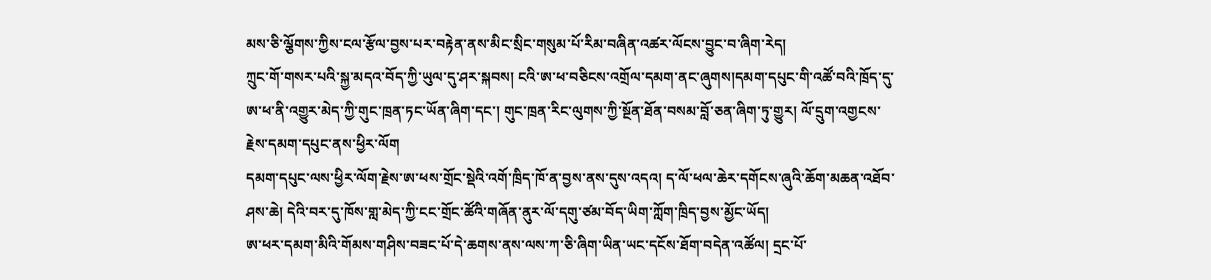མས་ཅི་ལྕོགས་ཀྱིས་ངལ་རྩོལ་བྱས་པར་བརྟེན་ནས་མིང་སྲིང་གསུམ་པོ་རིམ་བཞིན་འཚར་ལོངས་བྱུང་བ་ཞིག་རེད།
ཀྲུང་གོ་གསར་པའི་སྐྱ་མདའ་བོད་ཀྱི་ཡུལ་དུ་ཤར་སྐབས། ངའི་ཨ་ཕ་བཅིངས་འགྲོལ་དམག་ནང་ཞུགས།དམག་དཔུང་གི་འཚོ་བའི་ཁྲོད་དུ་ཨ་ཕ་ནི་འགྱུར་མེད་ཀྱི་གུང་ཁྲན་ཏང་ཡོན་ཞིག་དང་། གུང་ཁྲན་རིང་ལུགས་ཀྱི་སྔོན་ཐོན་བསམ་བློ་ཅན་ཞིག་ཏུ་གྱུར། ལོ་དྲུག་འགྱངས་རྗེས་དམག་དཔུང་ནས་ཕྱིར་ལོག
དམག་དཔུང་ལས་ཕྱིར་ལོག་རྗེས་ཨ་ཕས་གྲོང་སྡེའི་འགོ་ཁྲིད་ཁོ་ན་བྱས་ནས་དུས་འདའ། ད་ལོ་ཕལ་ཆེར་དགོངས་ཞུའི་ཆོག་མཆན་འཐོབ་ཤས་ཆེ། དེའི་བར་དུ་ཁོས་གླ་མེད་ཀྱི་ངང་གྲོང་ཚོའི་གཞོན་ནུར་ལོ་དགུ་ཙམ་བོད་ཡིག་ཀློག་ཁྲིད་བྱས་མྱོང་ཡོད།
ཨ་ཕར་དམག་མིའི་གོམས་གཤིས་བཟང་པོ་དེ་ཆགས་ནས་ལས་ཀ་ཅི་ཞིག་ཡིན་ཡང་དངོས་ཐོག་བདེན་འཚོལ། དྲང་པོ་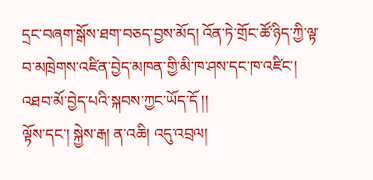དྲང་བཞག་སྒོས་ཐག་བཅད་བྱས་མོད། འོན་ཏེ་གྲོང་ཚོ་ཉིད་ཀྱི་ལྟ་བ་མཁྲེགས་འཛིན་བྱེད་མཁན་གྱི་མི་ཁ་ཤས་དང་ཁ་འཛིང་། འཐབ་མོ་བྱེད་པའི་སྐབས་ཀྱང་ཡོད་དོ །།
ལྟོས་དང་། སྐྱེས་རྒ། ན་འཆི། འདུ་འབྲལ།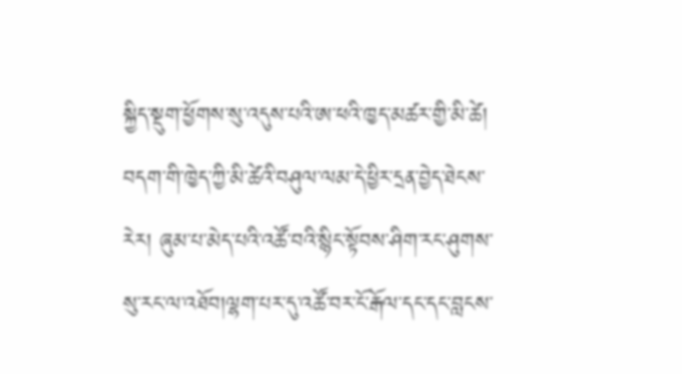སྐྱིད་སྡུག་ཕྱོགས་སུ་འདུས་པའི་ཨ་ཕའི་ཁྱད་མཚར་གྱི་མི་ཚེ། བདག་གི་ཁྱེད་ཀྱི་མི་ཚེའི་བཤུལ་ལམ་དེ་ཕྱིར་དྲན་བྱེད་ཐེངས་རེར། ཞུམ་པ་མེད་པའི་འཚོ་བའི་སྙིང་སྟོབས་ཤིག་རང་ཤུགས་སུ་རང་ལ་འཐོབ།ལྷག་པར་དུ་འཚོ་བར་ངོ་རྒོལ་དང་དང་བླངས་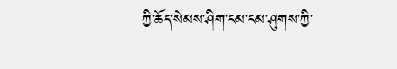ཀྱི་ཆོད་སེམས་ཤིག་ངམ་ངམ་ཤུགས་ཀྱི་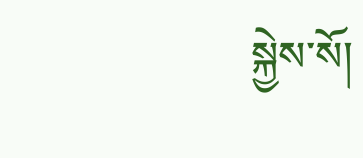སྐྱེས་སོ།